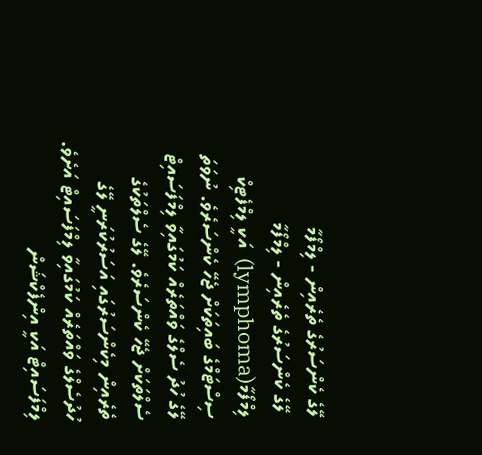ލޭގެ ކެންސަރުގެ ތެރެއިން - ލިމްފޯމާ
 ލޭގެ ކެންސަރުގެ ތެރެއިން - ލިމްފޯމާ
ލިމްފޯމާ(lymphoma)  އަކީ ލިމްފެޓިކް ސިސްޓަމްގެ ބައިތަކަށް ޖެހޭ ކެންސަރެވެ. ނުވަތަ ލޭގެ ހުދު ސެލްގެ ވައްތަރެއް ކަމުގައިވާ ލިމްފަސައިޓް ސެލްތަކަށް ޖެހޭ ކެންސަރެވެ. ލޭގެ ސެލްތަކުގެ ތެރެއިން މިކެންސަރުގައި އަސަރުކުރަނީ ލޭގެ ހުދުސެލްގެ ވައްތަރެއް ކަމުގައިވާ ލިމްފަސައިޓް އަށެވެ. ލިމްފަސައިޓް އަކީ އިންފެކްޝަން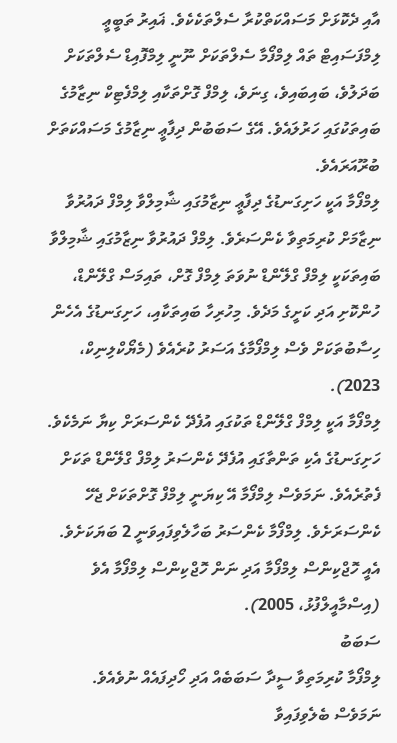އާއި ދެކޮޅަށް މަސައްކަތްކުރާ ސެލްތަކެކެވެ. ޣައިރު ތަބީޢީ ލިމްފަސައިޓް ތައް ލިމްފޯމާ ސެލްތަކަށް ނޫނީ ލިމްފޮއިޑް ސެލްތަކަށް ބަދަލުވެ، ބައިބައިވެ، ގިނަވެ، ލިމްފް ގޮށްތަކާއި ލިމްފެޓިކް ނިޒާމުގެ ބައިތަކުގައި ހަރުލައެވެ. އޭގެ ސަބަބުން ދިފާޢީ ނިޒާމުގެ މަސައްކަތަށް ބުރޫއަރައެވެ.
ލިމްފޯމާ އަކީ ހަށިގަނޑުގެ ދިފާޢީ ނިޒާމުގައި ޝާމިލްވާ ލިމްފް ދައުރުވާ ނިޒާމަށް ކުރިމަތިވާ ކެންސަރެވެ. ލިމްފް ދައުރުވާ ނިޒާމުގައި ޝާމިލްވާ ބައިތަކަކީ ލިމްފް ގްލޭންޑް ނުވަތަ ލިމްފް ގޮށް، ތައިމަސް ގްލޭންޑް، ހުންކޮށި އަދި ކަށީގެ މަދެވެ. މިހުރިހާ ބައިތަކާއި، ހަށިގަނޑުގެ އެހެން ހިސާބުތަކަށް ވެސް ލިމްފޯމާގެ އަސަރު ކުރެއެވެ (މެޔޯކްލިނިކް، 2023).
ލިމްފޯމާ އަކީ ލިމްފް ގްލޭންޑް ތަކުގައި އުފެދޭ ކެންސަރަށް ކިޔާ ނަމެކެވެ. ހަށިގަނޑުގެ އެކި ތަންތާގައި އުފެދޭ ކެންސަރު ލިމްފް ގްލޭންޑް ތަކަށް ފެތުރެއެވެ. ނަމަވެސް ލިމްފޯމާ އޭ ކިޔަނީ ލިމްފް ގޮށްތަކަށް ޖެހޭ ކެންސަރަށެވެ. ލިމްފޯމާ ކެންސަރު ބަހާލެވިފައިވަނީ 2 ބަޔަކަށެވެ. އެއީ ހޮޖްކިންސް ލިމްފޯމާ އަދި ނަން ހޮޖްކިންސް ލިމްފޯމާ އެވެ (އިސްމާއީލްފުޅު، 2005).
ސަބަބު
ލިމްފޯމާ ކުރިމަތިވާ ސީދާ ސަބަބެއް އަދި ހޯދިފައެއް ނުވެއެވެ. ނަމަވެސް ބެލެވިފައިވާ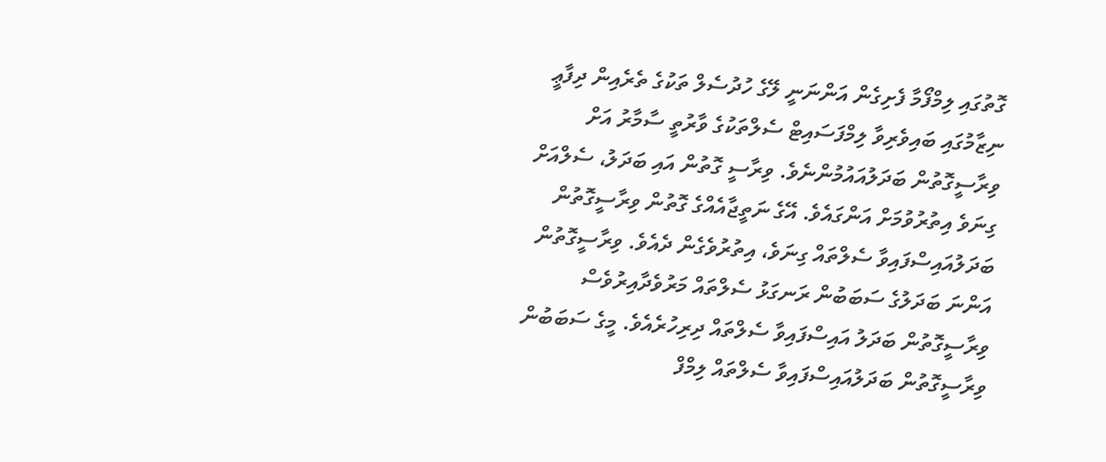ގޮތުގައި ލިމްފޯމާ ފެށިގެން އަންނަނީ ލޭގެ ހުދުސެލް ތަކުގެ ތެރެއިން ދިފާޢީ ނިޒާމުގައި ބައިވެރިވާ ލިމްފަސައިޓް ސެލްތަކުގެ ވާރުތީ ސާމާރު އަށް ވިރާސީގޮތުން ބަދަލުއައުމުންނެވެ. ވިރާސީ ގޮތުން އައި ބަދަލު، ސެލްއަށް ގިނަވެ އިތުރުވުމަށް އަންގައެވެ. އޭގެ ނަތީޖާއެއްގެ ގޮތުން ވިރާސީގޮތުން ބަދަލުއައިސްފައިވާ ސެލްތައް ގިނަވެ، އިތުރުވެގެން ދެއެވެ. ވިރާސީގޮތުން އަންނަ ބަދަލުގެ ސަބަބުން ރަނގަޅު ސެލްތައް މަރުވެދާއިރުވެސް ވިރާސީގޮތުން ބަދަލު އައިސްފައިވާ ސެލްތައް ދިރިހުރެއެވެ. މީގެ ސަބަބުން ވިރާސީގޮތުން ބަދަލުއައިސްފައިވާ ސެލްތައް ލިމްފް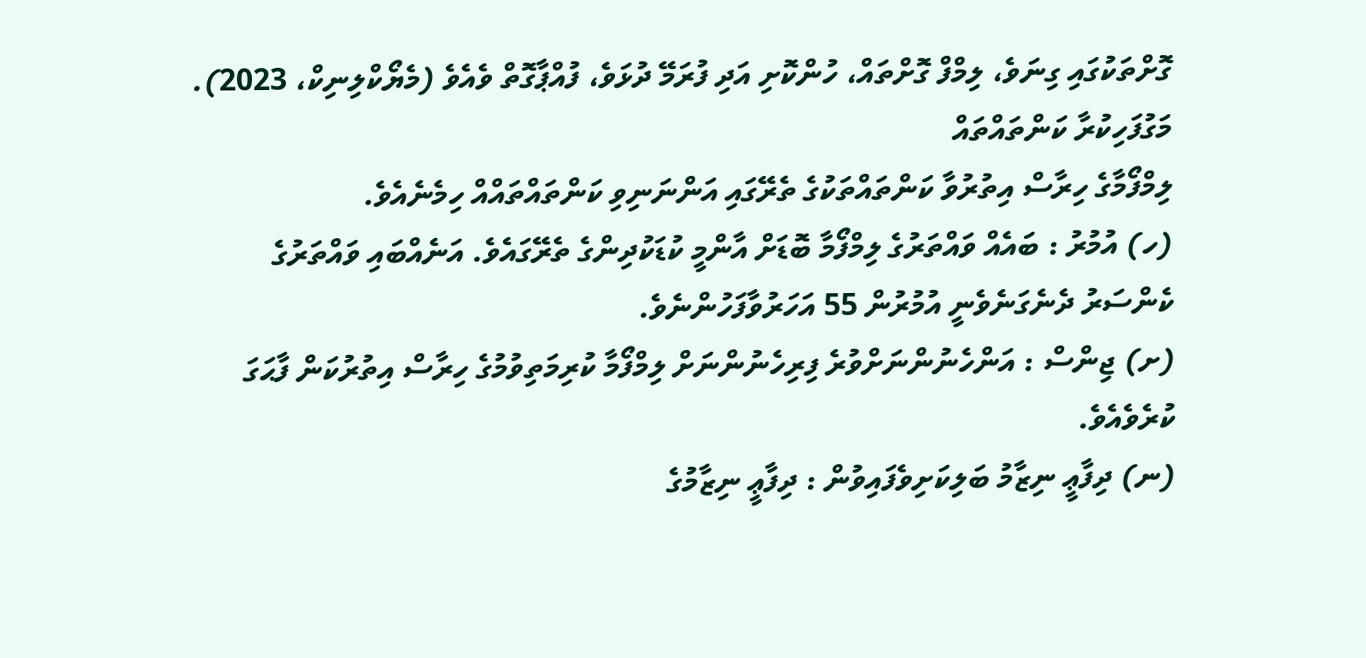ގޮށްތަކުގައި ގިނަވެ، ލިމްފް ގޮށްތައް، ހުންކޮށި އަދި ފުރަމޭ ދުޅަވެ، ފުއްޕާގޮތް ވެއެވެ (މެޔޯކްލިނިކް، 2023).
މަގުފަހިކުރާ ކަންތައްތައް
ލިމްފޯމާގެ ހިރާސް އިތުރުވާ ކަންތައްތަކުގެ ތެރޭގައި އަންނަނިވި ކަންތައްތައްއް ހިމެނެއެވެ.
(ހ) އުމުރު : ބައެއް ވައްތަރުގެ ލިމްފޯމާ ބޮޑަށް އާންމީ ކުޑަކުދިންގެ ތެރޭގައެވެ. އަނެއްބައި ވައްތަރުގެ ކެންސަރު ދެނެގަނެވެނީ އުމުރުން 55 އަހަރުވާފަހުންނެވެ.
(ށ) ޖިންސް : އަންހެނުންނަށްވުރެ ފިރިހެނުންނަށް ލިމްފޯމާ ކުރިމަތިވުމުގެ ހިރާސް އިތުރުކަން ފާޙަގަ ކުރެވެއެވެ.
(ނ) ދިފާޢީ ނިޒާމު ބަލިކަށިވެފައިވުން : ދިފާޢީ ނިޒާމުގެ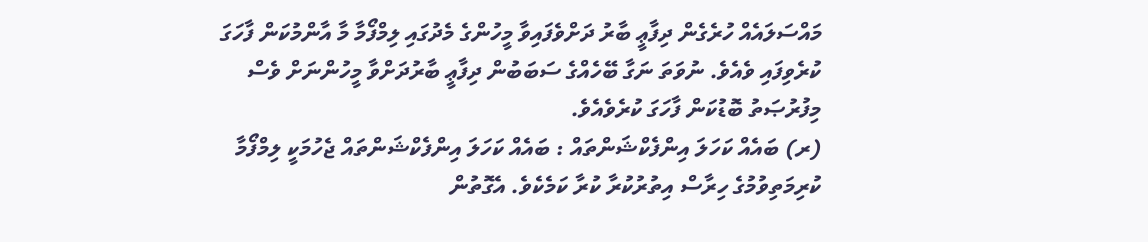މައްސަލައެއް ހުރެގެން ދިފާޢީ ބާރު ދަށްވެފައިވާ މީހުންގެ މެދުގައި ލިމްފޯމާ މާ އާންމުކަން ފާހަގަ ކުރެވިފައި ވެއެވެ. ނުވަތަ ނަގާ ބޭހެއްގެ ސަބަބުން ދިފާޢީ ބާރުދަށްވާ މީހުންނަށް ވެސް މިފުރުޞަތު ބޮޑުކަން ފާހަގަ ކުރެވެއެވެ.
(ރ) ބައެއް ކަހަލަ އިންފެކްޝަންތައް : ބައެއް ކަހަލަ އިންފެކްޝަންތައް ޖެހުމަކީ ލިމްފޯމާ ކުރިމަތިވުމުގެ ހިރާސް އިތުރުކުރާ ކުރާ ކަމެކެވެ. އެގޮތުން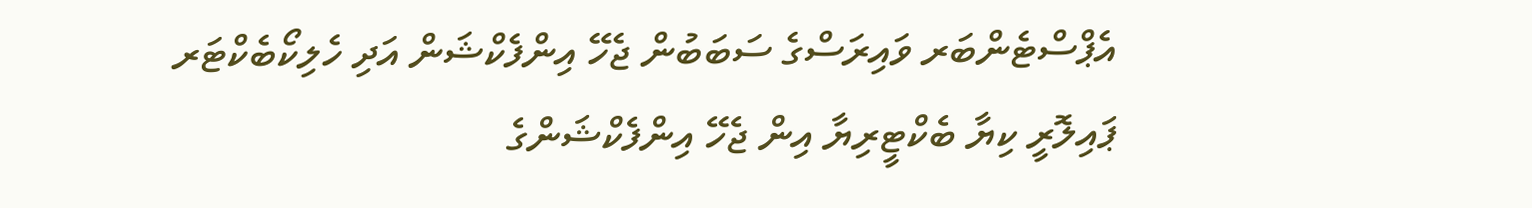އެޕްސްޓެންބަރ ވައިރަސްގެ ސަބަބުން ޖެހޭ އިންފެކްޝަން އަދި ހެލިކޯބެކްޓަރ ޕައިލޮރީ ކިޔާ ބެކްޓީރިޔާ އިން ޖެހޭ އިންފެކްޝަންގެ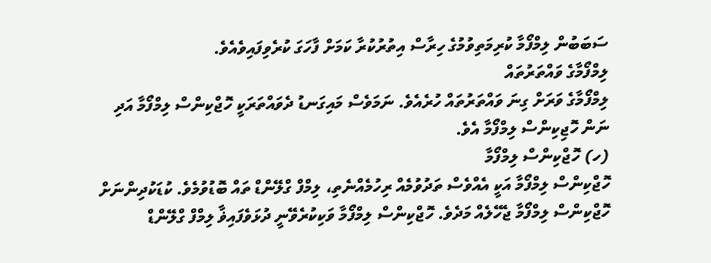ސަބަބުން ލިމްފޯމާ ކުރިމަތިވުމުގެ ހިރާސް އިތުރުކުރާ ކަމަށް ފާހަގަ ކުރެވިފައިވެއެވެ.
ލިމްފޯމާގެ ވައްތަރުތައް
ލިމްފޯމާގެ ވަރަށް ގިނަ ވައްތަރުތައް ހުރެއެވެ. ނަމަވެސް މައިގަނޑު ދެވައްތަރަކީ ހޮޖްކިންސް ލިމްފޯމާ އަދި ނަން ހޮޖިކިންސް ލިމްފޯމާ އެވެ.
(ހ) ހޮޖްކިންސް ލިމްފޯމާ
ހޮޖްކިންސް ލިމްފޯމާ އަކީ އެއްވެސް ތަދުވުމެއް ރިހުމެއްނެތި، ލިމްފް ގްލޭންޑް ތައް ބޮޑުވުމެވެ. ކުޑަކުދިންނަށް ހޮޖްކިންސް ލިމްފޯމާ ޖެހޭލެއް މަދެވެ. ހޮޖްކިންސް ލިމްފޯމާ ވަކިކުރެވޭނީ ދުޅަވެފައިޥާ ލިމްފް ގްލޭންޑް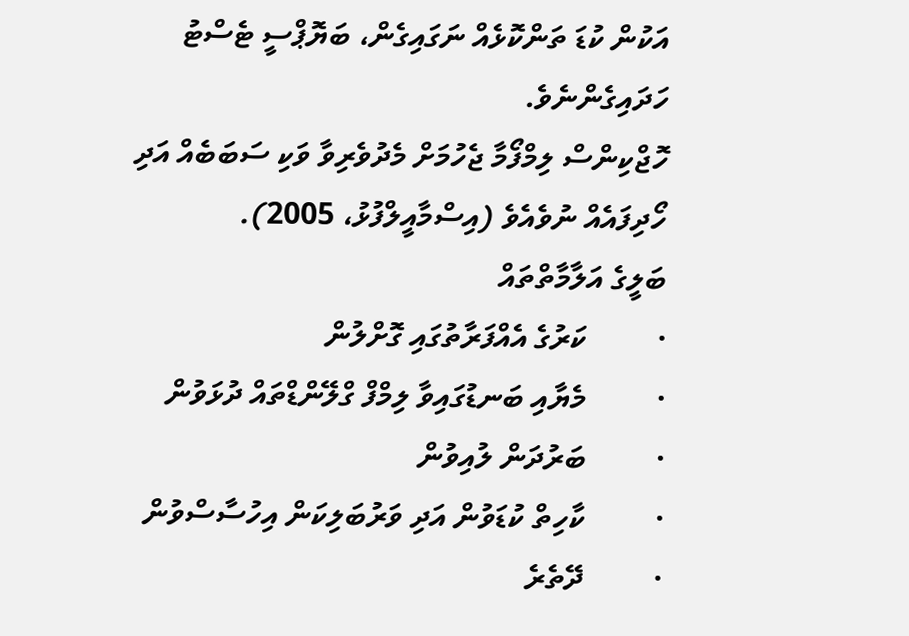އަކުން ކުޑަ ތަންކޮޅެއް ނަގައިގެން، ބަޔޮޕްސީ ޓެސްޓު ހަދައިގެންނެވެ.
ހޮޖްކިންސް ލިމްފޯމާ ޖެހުމަށް މެދުވެރިވާ ވަކި ސަބަބެއް އަދި ހޯދިފައެއް ނުވެއެވެ (އިސްމާއީލްފުޅު، 2005).
ބަލީގެ އަލާމާތްތައް
·         ކަރުގެ އެއްފަރާތުގައި ގޮށްލުން
·         މެޔާއި ބަނޑުގައިވާ ލިމްފް ގްލޭންޑްތައް ދުޅަވުން
·         ބަރުދަން ލުއިވުން
·         ކާހިތް ކުޑަވުން އަދި ވަރުބަލިކަން އިހުސާސްވުން
·         ދޭތެރެ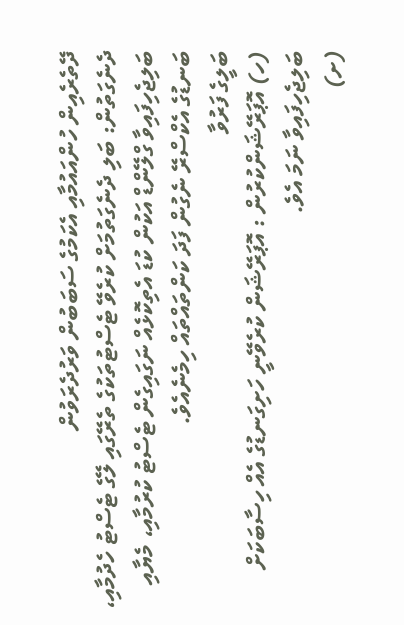ދޭތެރެއިން ހުންއައުމާއި އެކަމުގެ ސަބަބުން ވަރުދެރަވުން
ދެނެގަތުން: ބަލި ދެނެގަތުމަށް ކުރެވޭ ޓެސްޓުތަކުގެ ތެރޭގައި ލޭގެ ޓެސްޓު ހެދުމާއި، ބަލިޖެހިފައިވާ ގްލޭންޑް އަކުން ކުޑަ އެތިކޮޅެއް ނަގައިގެން ޓެސްޓު ކުރުމާއި، މެޔާއި ބަނޑުގެ އެކްސްރޭ ނެގުން ފަދަ ކަންތައްތައް ހިމެނެއެވެ.
ބަލީގެ ފަރުވާ
(ހ) އޮޕަރޭޝަންކުރުން : އޮޕަރޭޝަން ކުރެވޭނީ ހަށިގަނޑުގެ އެއް ހިސާބަކަށް ބަލިޖެހިފައިވާ ނަމަ އެވެ.
(ށ)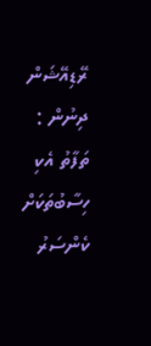ރޭޑިއޭޝަން ދިނުން : ތަފާތު އެކި ހިސާބުތަކަށް ކެންސަރު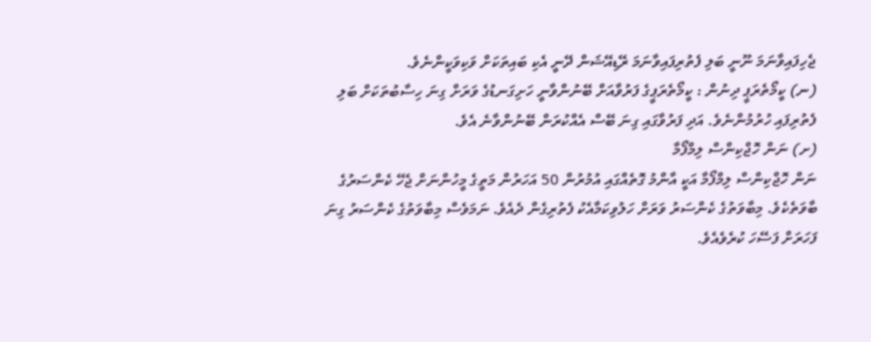ޖެހިފައިވާނަމަ ނޫނީ ބަލި ފެތުރިފައިވާނަމަ ރޭޑިއޭޝަން ދޭނީ އެކި ބައިތަކަށް ވަކިވަކީންނެވެ.
(ނ) ކީމޯތެރަޕީ ދިނުން : ކީމޯތެރަޕީގެ ފަރުވާއަށް ބޭނުންވާނީ ހަށިގަނޑުގެ ވަރަށް ގިނަ ހިސާބުތަކަށް ބަލި ފެތުރިފައި ހުރުމުންނެވެ. އަދި ފަރުވާގައި ގިނަ ބޭސް އެއްކުރަން ބޭނުންވާނެ އެވެ.
(ށ) ނަން ހޮޖްކިންސް ލިމްފޯމާ
ނަން ހޮޖްކިންސް ލިމްފޯމާ އަކީ އާންމު ގޮތެއްގައި އުމުރުން 50 އަހަރުން މަތީގެ މީހުންނަށް ޖެހޭ ކެންސަރުގެ ބާވަތެކެވެ. މިބާވަތުގެ ކެންސަރު ވަރަށް ހަލުވިކަމާއެކު ފެތުރިގެން ދެއެވެ. ނަމަވެސް މިބާވަތުގެ ކެންސަރު ގިނަ ފަހަރަށް ފަސޭހަ ކުރެވެއެވެ.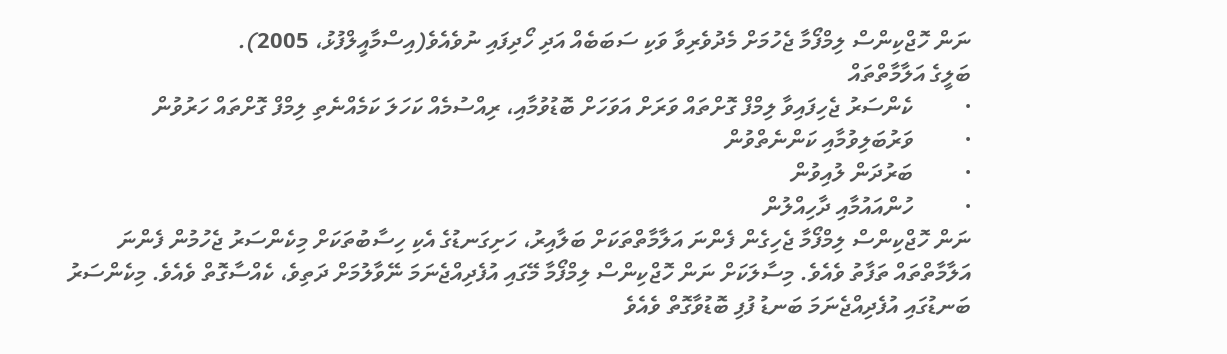ނަން ހޮޖްކިންސް ލިމްފޯމާ ޖެހުމަށް މެދުވެރިވާ ވަކި ސަބަބެއް އަދި ހޯދިފައި ނުވެއެވެ(އިސްމާއީލްފުޅު، 2005).
ބަލީގެ އަލާމާތްތައް
·         ކެންސަރު ޖެހިފައިވާ ލިމްފް ގޮށްތައް ވަރަށް އަވަހަށް ބޮޑުވުމާއި، ރިއްސުމެއް ކަހަލަ ކަމެއްނެތި ލިމްފް ގޮށްތައް ހަރުވުން
·         ވަރުބަލިވުމާއި ކަންނެތްވުން
·         ބަރުދަން ލުއިވުން
·         ހުންއައުމާއި ދާހިއްލުން
ނަން ހޮޖްކިންސް ލިމްފޯމާ ޖެހިގެން ފެންނަ އަލާމާތްތަކަށް ބަލާއިރު، ހަށިގަނޑުގެ އެކި ހިސާބުތަކަށް މިކެންސަރު ޖެހުމުން ފެންނަ އަލާމާތްތައް ތަފާތު ވެއެވެ. މިސާލަކަށް ނަން ހޮޖްކިންސް ލިމްފޯމާ މޭގައި އުފެދިއްޖެނަމަ ނޭވާލުމަށް ދަތިވެ، ކެއްސާގޮތް ވެއެވެ. މިކެންސަރު ބަނޑުގައި އުފެދިއްޖެނަމަ ބަނޑު ފުފި ބޮޑުވާގޮތް ވެއެވެ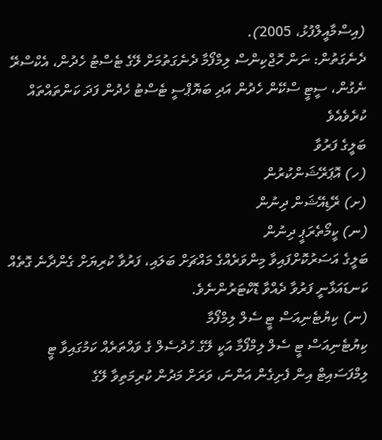(އިސްމާއީލްފުޅު، 2005).
ދެނެގަތުން: ނަން ހޮޖްކިންސް ލިމްފޯމާ ދެނެގަތުމަށް ލޭގެ ޓެސްޓު ހެދުން، އެކްސްރޭ ނެގުން، ސީޓީ ސްކޭން ހެދުން އަދި ބަޔޮޕްސީ ޓެސްޓު ހެދުން ފަދަ ކަންތައްތައް ކުރެވެއެވެ
ބަލީގެ ފަރުވާ
(ހ) އޮޕަރޭޝަންކުރުން
(ށ) ރޭޑިއޭޝަން ދިނުން
(ނ) ކީމޯތެރަޕީ ދިނުން
ބަލީގެ އަސަރުކޮށްފައިވާ މިންވަރެއްގެ މައްޗަށް ބަލައި، ފަރުވާ ކުރިޔަށް ގެންދާނެ ގޮތެއް ކަނޑައަޅާނީ ފަރުވާ ދެއްވާ ޑޮކްޓަރުންނެވެ.
(ނ) ކިޔުޓެނިއަސް ޓީ ސެލް ލިމްފޯމާ
ކިޔުޓެނިއަސް ޓީ ސެލް ލިމްފޯމާ އަކީ ލޭގެ ހުދުސެލް ގެ ވައްތަރެއް ކަމުގައިވާ ޓީ ލިމްފަސައިޓް އިން ފެށިގެން އަންނަ، ވަރަށް މަދުން ކުރިމަތިވާ ލޭގެ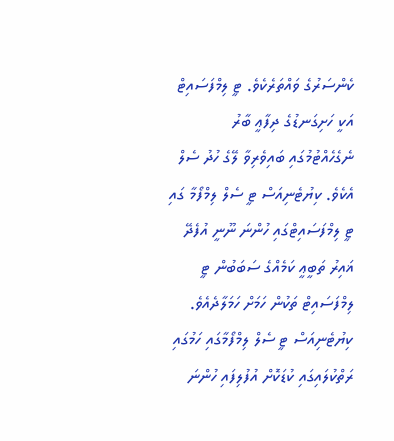ކެންސަރުގެ ވައްތަރެކެވެ. ޓީ ލިމްފަސައިޓް އަކީ ހަށިގަނޑުގެ ދިފާޢީ ބާރު ނެގެހެއްޓުމުގައި ބައިވެރިވާ ލޭގެ ހުދު ސެލް އެކެވެ. ކިޔުޓެނިއަސް ޓީ ސެލް ލިމްފޯމާ ގައި ޓީ ލިމްފަސައިޓްގައި ހުންނަ ނޫނީ އުފެދޭ ޣައިރު ތަބީޢީ ކަމެއްގެ ސަބަބުން ޓީ ލިމްފަސައިޓް ތަކުން ހަމަށް ހަމަލާދެއެވެ. ކިޔުޓެނިއަސް ޓީ ސެލް ލިމްފޯމާގައި ހަމުގައި ރަތްކުލައިގައި ކުޑަކޮށް އުފުލިފައި ހުންނަ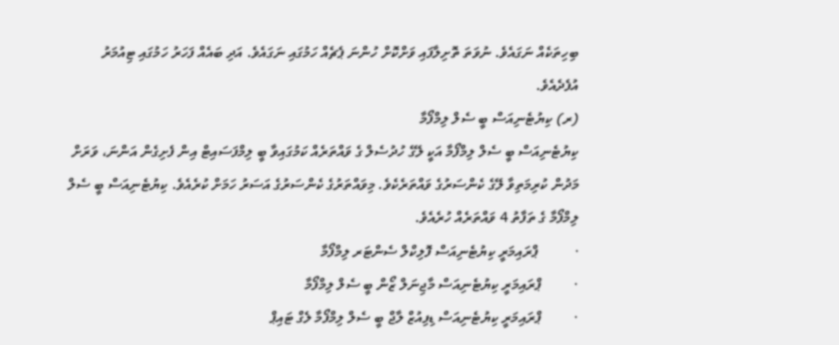ބިހިތަކެއް ނަގައެވެ. ނުވަތަ ތޮށިލާފައި ވަށްކޮށް ހުންނަ ޕެޗެއް ހަމުގައި ނަގައެވެ. އަދި ބައެއް ފަހަރު ހަމުގައި ޓިއުމަރު އުފެދެއެވެ.
(ރ) ކިޔުޓެނިއަސް ބީ ސެލް ލިމްފޯމާ
ކިޔުޓެނިއަސް ބީ ސެލް ލިމްފޯމާ އަކީ ލޭގެ ހުދުސެލް ގެ ވައްތަރެއް ކަމުގައިވާ ބީ ލިމްފަސައިޓް އިން ފެށިގެން އަންނަ، ވަރަށް މަދުން ކުރިމަތިވާ ލޭގެ ކެންސަރުގެ ވައްތަރެކެވެ. މިވައްތަރުގެ ކެންސަރުގެ އަސަރު ހަމަށް ކުރެއެވެ. ކިޔުޓެނިއަސް ބީ ސެލް ލިމްފޯމާ ގެ ތަފާތު 4 ވައްތަރެއް ހުރެއެވެ.
·          ޕްރައިމަރީ ކިޔުޓެނިއަސް ފޮލިކްލް ސެންޓަރ ލިމްފޯމާ
·         ޕްރައިމަރީ ކިޔުޓެނިއަސް މާޖިނަލް ޒޯން ބީ ސެލް ލިމްފޯމާ
·         ޕްރައިމަރީ ކިޔުޓެނިއަސް ޑިފިއުޒް ލާޖް ބީ ސެލް ލިމްފޯމާ ލެގް ޓައިޕް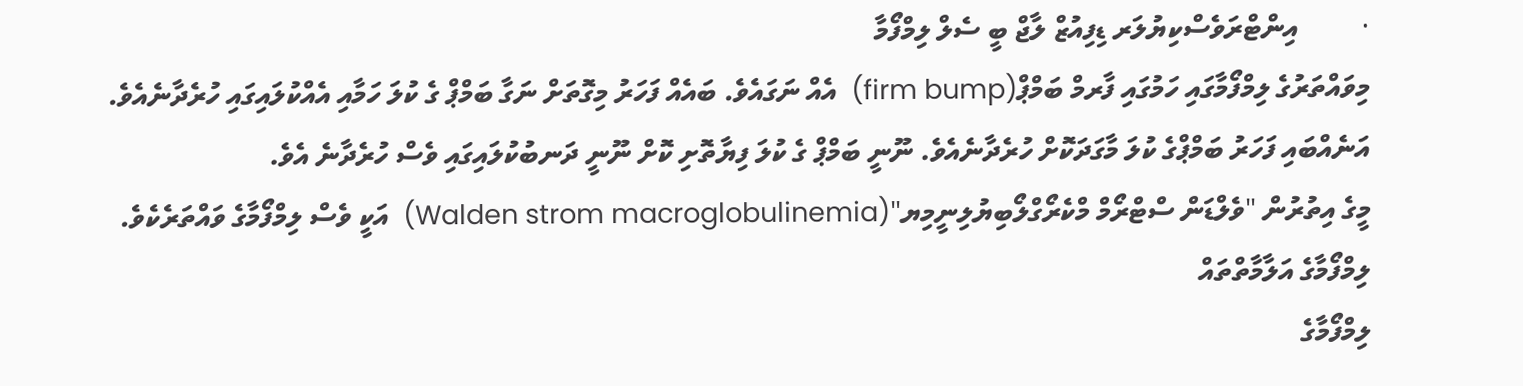·         އިންޓްރަވެސްކިޔުލަރ ޑިފިއުޒް ލާޖް ބީ ސެލް ލިމްފޯމާ
މިވައްތަރުގެ ލިމްފޯމާގައި ހަމުގައި ފާރމް ބަމްޕް(firm bump)  އެއް ނަގައެވެ. ބައެއް ފަހަރު މިގޮތަށް ނަގާ ބަމްޕް ގެ ކުލަ ހަމާއި އެއްކުލައިގައި ހުރެދާނެއެވެ. އަނެއްބައި ފަހަރު ބަމްޕްގެ ކުލަ މާގަދަކޮށް ހުރެދާނެއެވެ. ނޫނީ ބަމްޕް ގެ ކުލަ ފިޔާތޮށި ކޮށް ނޫނީ ދަނބުކުލައިގައި ވެސް ހުރެދާނެ އެވެ.
މީގެ އިތުރުން "ވެލްޑަން ސްޓްރޯމް މްކެރޯގްލޯބިޔުލިނީމިޔ"(Walden strom macroglobulinemia)  އަކީ ވެސް ލިމްފޯމާގެ ވައްތަރެކެވެ.
ލިމްފޯމާގެ އަލާމާތްތައް
ލިމްފޯމާގެ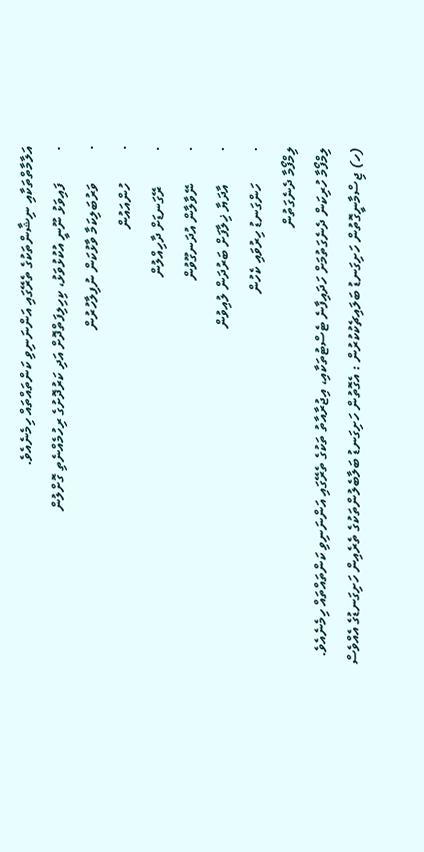އަލާމާތްތަކާއި ނިޝާންތަކުގެ ތެރޭގައި އަންނަނިވި ކަންތައްތައް ހިމެނެއެވެ.
·         ފައިވަޅު ނޫނީ އުކުޅުވަޅު، ކިހިލިފަތްދޮށް އަދި ކަރުދޮށުގެ ރިހުމެއްނެތި ގޮށްލުން
·         ވަރުބަލިކަމާ ވާޅުކަން ނުފިލާހުރުން
·         ހުންއައުން
·          ރޭގަނޑަށް ދާހިއްލުން
·         ނޭވާލާން އުދަނގޫވުން
·         އާދަޔާ ޚިލާފަށް ބަރުދަން ލުއިވުން
·         ހަންގަނޑު ހިރުވައި ކެހުން
ލިމްފޯމާ ދެނެގަތުން
ލިމްފޯމާ ހުރިކަން ދެނެގަތުމަށް ހަދައިފާނެ ޓެސްޓުތަކާއި، އިޖުރާއާތު ތަކުގެ ތެރޭގައި އަންނަނިވި ކަންތައްތައް ހިމެނެއެވެ.
(ހ) ޖިސްމާނީގޮތުން ހަށިގަނޑު ބަލައިޗެކުކުރުން : އެގޮތުން ހަށިގަނޑު ބަލާބެލުންތަކުގެ ތެރެއިން ހަށިގަނޑުގެ އެއްވެސް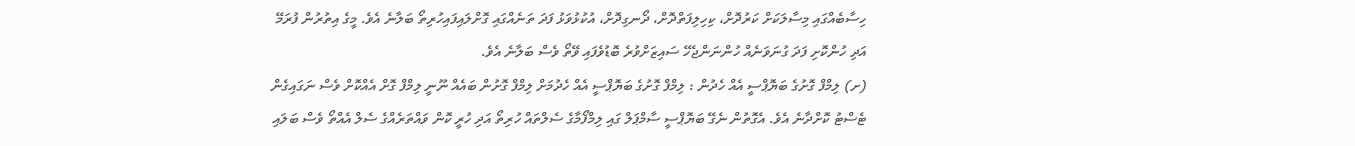ހިސާބެއްގައި މިސާލަކަށް ކަރުދޮށް، ކިހިލިފަތްދޮށް، ދޯނގިދޮށް، އުކުޅުވަޅު ފަދަ ތަނެއްގައި ގޮށްލައިފައިހުރިތޯ ބަލާނެ އެވެ. މީގެ އިތުރުން ފުރަމޭ އަދި ހުންކޮށި ފަދަ ގުނަވަނެއް ހުންނަންޖެހޭ ސައިޒަށްވުރެ ބޮޑުވެފައި ވޭތޯ ވެސް ބަލާނެ އެވެ.
(ށ) ލިމްފް ގޮށުގެ ބަޔޮޕްސީ އެއް ހެދުން : ލިމްފް ގޮށުގެ ބަޔޮޕްސީ އެއް ހެދުމަށް ލިމްފް ގޮށުން ބައެއް ނޫނީ ލިމްފް ގޮށް އެއްކޮށް ވެސް ނަގައިގެން ޓެސްޓު ކޮށްދާނެ އެވެ. އެގޮތުން ނެގޭ ބަޔޮޕްސީ ސާމްޕަލް ގައި ލިމްފޯމާގެ ސެލްތައް ހުރިތޯ އަދި ހުރީ ކޮން ވައްތަރެއްގެ ސެލް އެއްތޯ ވެސް ބަލައި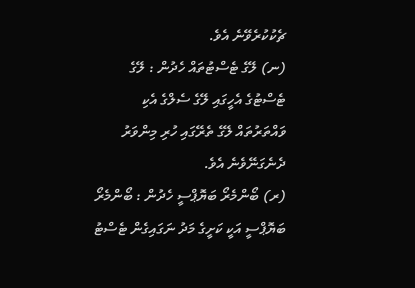ޗެކުކުރެވޭނެ އެވެ.
(ނ) ލޭގެ ޓެސްޓުތައް ހެދުން : ލޭގެ ޓެސްޓުގެ އެހީގައި ލޭގެ ސެލްގެ އެކި ވައްތަރުތައް ލޭގެ ތެރޭގައި ހުރި މިންވަރު ދެނެގަނޭވެނެ އެވެ.
(ރ) ބޯންމެރޯ ބަޔޮޕްސީ ހެދުން : ބޯންމެރޯ ބަޔޮޕްސީ އަކީ ކަށީގެ މަދު ނަގައިގެން ޓެސްޓު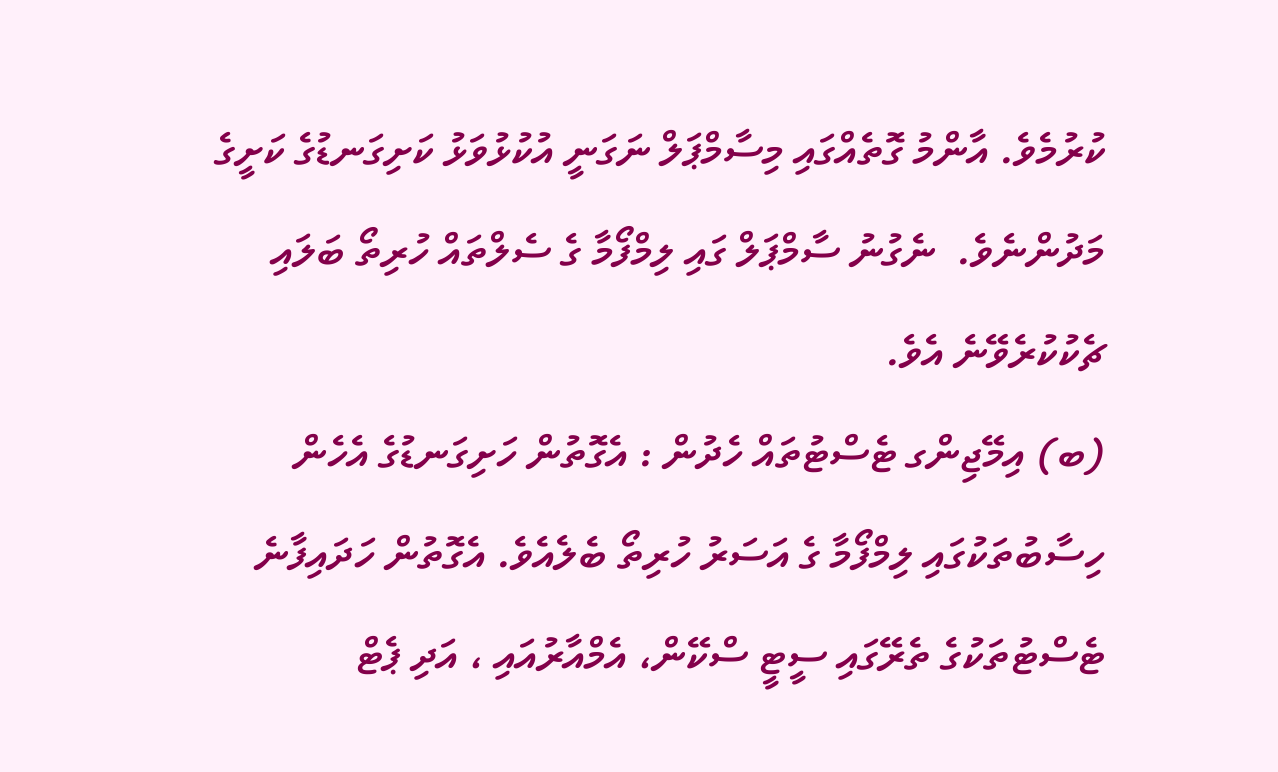ކުރުމެވެ. އާންމު ގޮތެއްގައި މިސާމްޕަލް ނަގަނީ އުކުޅުވަޅު ކަށިގަނޑުގެ ކަށީގެ މަދުންނެވެ.  ނެގުނު ސާމްޕަލް ގައި ލިމްފޯމާ ގެ ސެލްތައް ހުރިތޯ ބަލައި ޗެކުކުރެވޭނެ އެވެ.
(ބ) އިމޭޖިންގ ޓެސްޓުތައް ހެދުން : އެގޮތުން ހަށިގަނޑުގެ އެހެން ހިސާބުތަކުގައި ލިމްފޯމާ ގެ އަސަރު ހުރިތޯ ބެލެއެވެ. އެގޮތުން ހަދައިފާނެ ޓެސްޓުތަކުގެ ތެރޭގައި ސީޓީ ސްކޭން، އެމްއާރުއައި ، އަދި ޕެޓް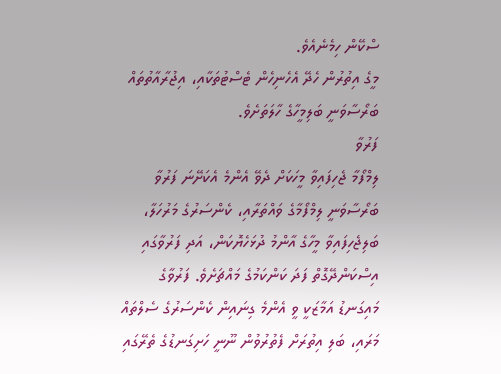ސްކޭން ހިމެނެއެވެ.
މީގެ އިތުރުން ހެދޭ އެހެނިހެން ޓެސްޓުތަކާއި، އިޖުރާއާތުތައް ބަރޯސާވަނީ ބަލިމީހާގެ ހާލަތަށެވެ.
ފަރުވާ
ލިމްފޯމާ ޖެހިފައިވާ މީހަކަށް ދެވޭ އެންމެ އެކަށޭނަ ފަރުވާ ބަރޯސާވަނީ ލިމްފޯމާގެ ވައްތަރާއި، ކެންސަރުގެ މަރުހަލާ، ބަލިޖެހިފައިވާ މީހާގެ އާންމު ދުޅަހެޔޮކަން، އަދި ފަރުވާގައި އިސްކަންދޭގޮތް ފަދަ ކަންކަމުގެ މައްޗަށެވެ. ފަރުވާގެ މައިގަނޑު އަމާޒަކީ ވީ އެންމެ ގިނައިން ކެންސަރުގެ ސެލްތައް މަރައި، ބަލި އިތުރަށް ފެތުރުވުން ނޫނީ ހަށިގަނޑުގެ ތެރޭގައި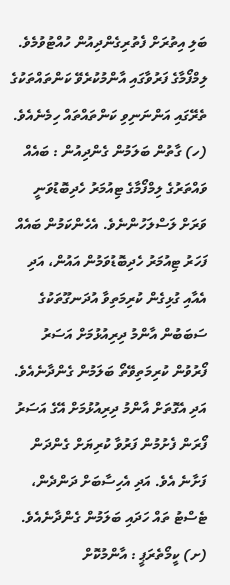ބަލި އިތުރަށް ފެތުރިގެންދިއުން ހުއްޓުވުމެވެ. ލިމްފޯމާގެ ފަރުވާގައި އާންމުކުރެވޭ ކަންތައްތަކުގެ ތެރޭގައި އަންނަނިވި ކަންތައްތައް ހިމެނެއެވެ.
(ހ) ގާތުން ބަލަމުން ގެންދިއުން : ބައެއް ވައްތަރުގެ ލިމްފޯމާގެ ޓިއުމަރު ހެދިބޮޑުވަނީ ވަރަށް ލަސްލަހުންނެވެ. އެހެންކަމުން ބައެއް ފަހަރު ޓިއުމަރު ހެދިބޮޑުވަމުން އައުން، އަދި އެއާއި ގުޅިގެން ކުރިމަތިވާ އުދަނގޫތަކުގެ ސަބަބުން އާންމު ދިރިއުޅުމަށް އަސަރު ފޯރުވުން ކުރިމަތިވޭތޯ ބަލަމުން ގެންދާނެއެވެ. އަދި އެގޮތަށް އާންމު ދިރިއުޅުމަށް އޭގެ އަސަރު ފޯރަން ފެށުމުން ފަރުވާ ކުރިޔަށް ގެންދަން ފަށާނެ އެވެ. އަދި އެހިސާބަށް ދަންދެން، ޓެސްޓު ތައް ހަދައި ބަލަމުން ގެންދާނެއެވެ.
(ށ) ކީމޯތެރަޕީ : އާންމުކޮށް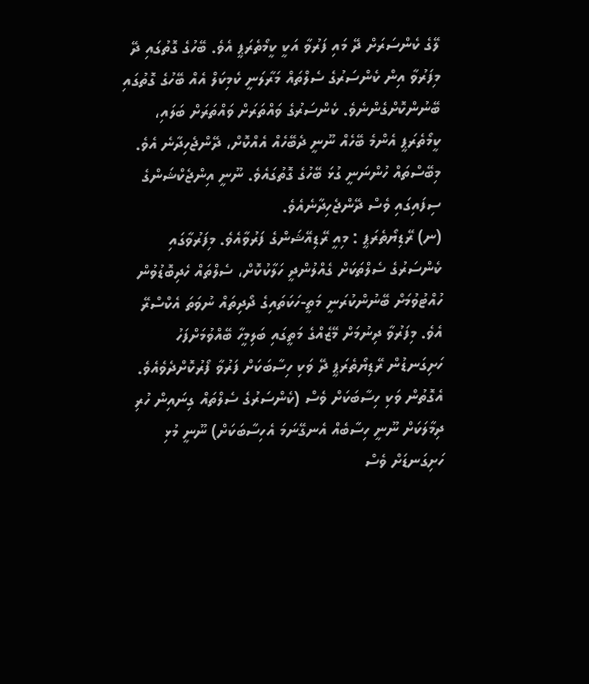ލޭގެ ކެންސަރަށް ދޭ މައި ފަރުވާ އަކީ ކީމޯތެރަޕީ އެވެ. ބޭހުގެ ގޮތުގައި ދޭ މިފަރުވާ އިން ކެންސަރުގެ ސެލްތައް މަރާލަނީ ކެމިކަލް އެއް ބޭހުގެ ގޮތުގައި ބޭނުންކޮށްގެންނެވެ. ކެންސަރުގެ ވައްތަރަށް ވައްތަރަށް ބަލައި، ކީމޯތެރަޕީ އެންމެ ބޭހެއް ނޫނީ ދެބޭހެއް އެއްކޮށް، ދޭންޖެހިދާނެ އެވެ. މިބޭސްތައް ހުންނަނީ ގުޅަ ބޭހުގެ ގޮތުގައެވެ. ނޫނީ އިންޖެކްޝަންގެ ސިފައިގައި ވެސް ދޭންޖެހިދާނެއެވެ.
(ނ) ރޭޑިޔޯތެރަޕީ : މިއީ ރޭޑިއޭޝަންގެ ފަރުވާއެވެ. މިފަރުވާގައި ކެންސަރުގެ ސެލްތަކަށް ގެއްލުންދީ ހަލާކުކޮށް، ސެލްތައް ހެދިބޮޑުވުން ހުއްޓުވުމަށް ބޭނުންކުރަނީ މަތީ-ހަކަތައިގެ ދޯދިތައް ނުވަތަ އެކްސްރޭ އެވެ. މިފަރުވާ ދިނުމަށް މޭޒެއްގެ މަތީގައި ބަލިމީހާ ބޭއްވުމަށްފަހު ހަށިގަނޑުން ރޭޑިޔޯތެރަޕީ ދޭ ވަކި ހިސާބަކަށް ފަރުވާ ފޯރުކޮށްދެވެއެވެ. އެގޮތުން ވަކި ހިސާބަކަށް ވެސް (ކެންސަރުގެ ސެލްތައް ގިނައިން ހުރި ދިމާލަކަށް ނޫނީ ހިސާބެއް އެނގޭނަމަ އެހިސާބަކަށް) ނޫނީ މުޅި ހަށިގަނޑަށް ވެސް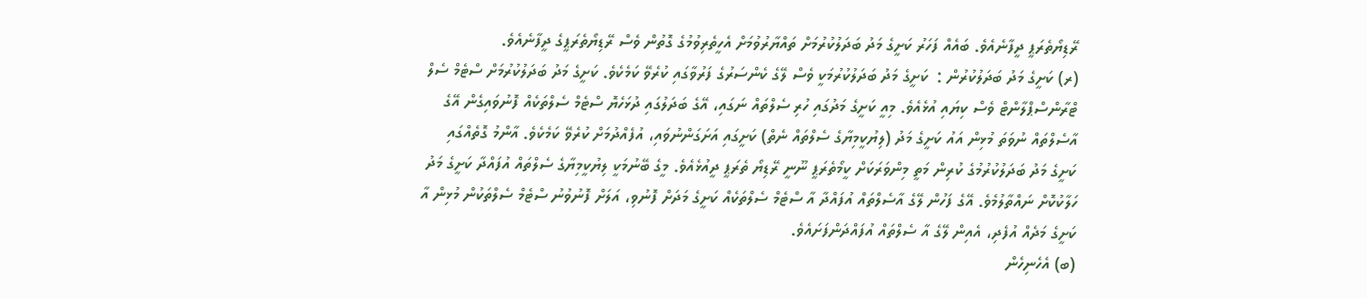ރޭޑިޔޯތެރަޕީ ދީފާނެއެވެ. ބައެއް ފަހަރު ކަށީގެ މަދު ބަދަލުކުރުމަށް ތައްޔާރުވުމަށް އެހީތެރިވުމުގެ ގޮތުން ވެސް ރޭޑިޔޯތެރަޕީގެ ދީފާނެއެވެ.
(ރ) ކަށީގެ މަދު ބަދަލުކުރުން :  ކަށީގެ މަދު ބަދަލުކުރުމަކީ ވެސް ލޭގެ ކެންސަރުގެ ފަރުވާގައި ކުރެވޭ ކަމެކެވެ. ކަށީގެ މަދު ބަދަލުކުރުމަށް ސްޓެމް ސެލް ޓްރާންސްޕްލާންޓް ވެސް ކިޔައި އުޅެއެވެ. މިއީ ކަށީގެ މަދުގައި ހުރި ސެލްތައް ނަގައި، އޭގެ ބަދަލުގައި ދުޅަހެޔޮ ސްޓެމް ސެލްތަކެއް ފޮނުވައިގެން އޭގެ އާސެލްތައް ނުވަތަ މުޅިން އައު ކަށީގެ މަދު (ލިޔުކީމިޔާގެ ސެލްތައް ނެތް) ކަށީގައި އަށަގަންނުވައި، އުފެއްދުމަށް ކުރެވޭ ކަމެކެވެ. އާންމު ގޮތެއްގައި ކަށީގެ މަދު ބަދަލުކުރުމުގެ ކުރިން މަތީ މިންވަރަކަށް ކީމޯތެރަޕީ ނޫނީ ރޭޑިޔޯ ތެރަޕީ ދީއުޅެއެވެ. މީގެ ބޭނުމަކީ ލިޔުކީމިޔާގެ ސެލްތައް އުފައްދާ ކަށީގެ މަދު ހަލާކުކޮށް ނައްތާލުމެވެ. އޭގެ ފަހުން ލޭގެ އާސެލްތައް އުފައްދާ އާ ސްޓެމް ސެލްތަކެއް ކަށީގެ މަދަށް ފޮނުވި، އަލަށް ފޮނުވުނު ސްޓެމް ސެލްތަކުން މުޅިން އާ ކަށީގެ މަދެއް އުފެދި، އެއިން ލޭގެ އާ ސެލްތައް އުފައްދަންފަށައެވެ.
(ބ) އެހެނިހެން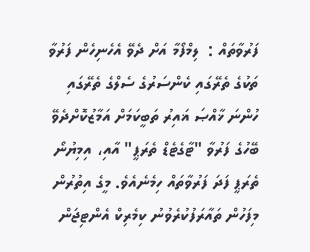ފަރުވާތައް :  ލިމްފޯމާ އަށް ދެވޭ އެހެނިހެން ފަރުވާ ތަކުގެ ތެރޭގައި ކެންސަރުގެ ސެލްގެ ތެރޭގައި ހުންނަ ޚާއްޞަ ޣައިރު ތަބީކަމަށް އަމާޒުކޮށްދެވޭ ބޭހުގެ ފަރުވާ "ޓާގެޓެޑް ތެރަޕީ" އާއި، އިމިޔުނޯ ތެރަޕީ ފަދަ ފަރުވާތައް ހިމެނެއެވެ. މީގެ އިތުރުން މިފަހުން ތައާރަފުކުރެވުނު ކިމެރިކް އެންޓިޖަން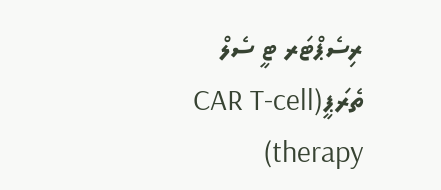ރިސެޕްޓަރ ޓީ ސެލް ތެރަޕީ(CAR T-cell therapy)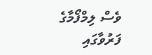ވެސް ލިމްފޯމާގެ ފަރުވާގައި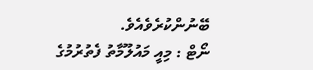ބޭނުންކުރެވެއެވެ.
ނޯޓް : މިއީ މައުލޫމާތު ފެތުރުމުގެ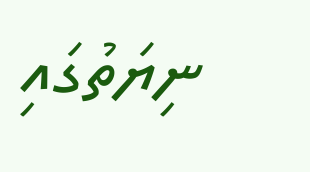ނިޔަތުގައި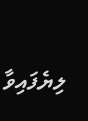ލިޔެފައިވާ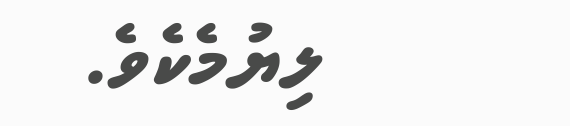ލިޔުމެކެވެ.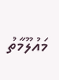މައުލޫމާތު